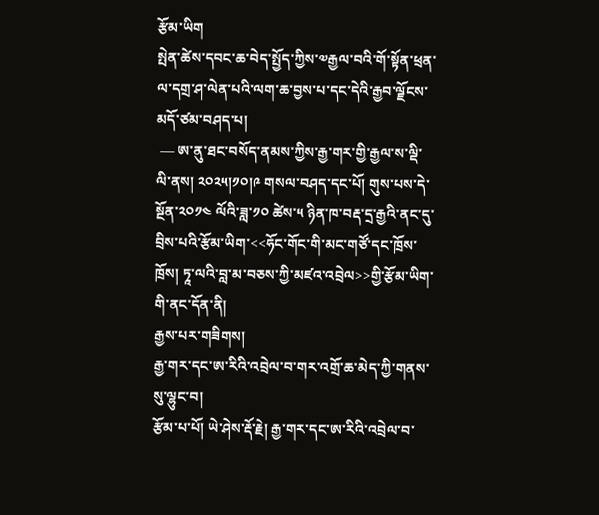རྩོམ་ཡིག
སྤེན་ཚེས་དབང་ཆ་བེད་སྤྱོད་ཀྱིས་༧རྒྱལ་བའི་གོ་སྟོན་ཕྲན་ལ་དགྲ་ཤ་ལེན་པའི་ལག་ཆ་བྱས་པ་དང་དེའི་རྒྱབ་ལྗོངས་མདོ་ཙམ་བཤད་པ།
 — ཨ་ནུ་ཐང་བསོད་ནམས་ཀྱིས་རྒྱ་གར་གྱི་རྒྱལ་ས་ལྡི་ལི་ནས། ༢༠༢༥།༡༠།༩ གསལ་བཤད་དང་པོ། གུས་པས་དེ་སྔོན་༢༠༡༤ ལོའི་ཟླ་༡༠ ཚེས་༥ ཉིན་ཁ་བརྡ་དྲ་རྒྱའི་ནང་དུ་བྲིས་པའི་རྩོམ་ཡིག་<<ཧོང་གོང་གི་མང་གཙོ་དང་ཁྲོས་ཁྲོས། ཏཱ་ལའི་བླ་མ་བཅས་ཀྱི་མཛའ་འབྲེལ>>གྱི་རྩོམ་ཡིག་གི་ནང་དོན་ནི།
རྒྱས་པར་གཟིགས།
རྒྱ་གར་དང་ཨ་རིའི་འབྲེལ་བ་གར་འགྲོ་ཆ་མེད་ཀྱི་གནས་སུ་ལྷུང་བ།
རྩོམ་པ་པོ། ཡེ་ཤེས་རྡོ་རྗེ། རྒྱ་གར་དང་ཨ་རིའི་འབྲེལ་བ་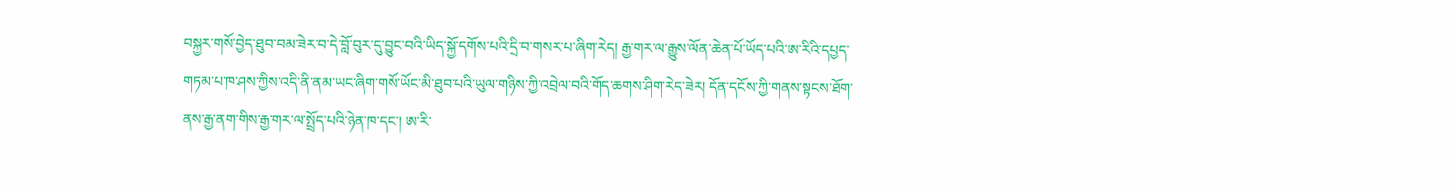བསྐྱར་གསོ་བྱེད་ཐུབ་བམ་ཟེར་བ་དེ་བློ་བུར་དུ་བྱུང་བའི་ཡིད་སྐྱོ་དགོས་པའི་དྲི་བ་གསར་པ་ཞིག་རེད། རྒྱ་གར་ལ་རྒྱུས་ལོན་ཆེན་པོ་ཡོད་པའི་ཨ་རིའི་དཔྱད་གཏམ་པ་ཁ་ཤས་ཀྱིས་འདི་ནི་ནམ་ཡང་ཞིག་གསོ་ཡོང་མི་ཐུབ་པའི་ཡུལ་གཉིས་ཀྱི་འབྲེལ་བའི་གོད་ཆགས་ཤིག་རེད་ཟེར། དོན་དངོས་ཀྱི་གནས་སྟངས་ཐོག་ནས་རྒྱ་ནག་གིས་རྒྱ་གར་ལ་སྤྲོད་པའི་ཉེན་ཁ་དང་། ཨ་རི་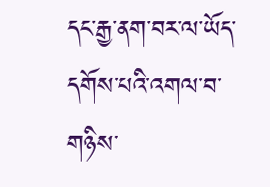དང་རྒྱ་ནག་བར་ལ་ཡོད་དགོས་པའི་འགལ་བ་གཉིས་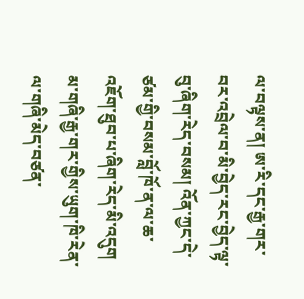ལ་བལྟས་ན། ཨ་རི་དང་རྒྱ་གར་བར་འབྲེལ་བ་མི་བྱེད་རང་བྱེད་ལྟ་བུ་ཞིག་རེད་བསམ། འོན་ཀྱང་དེ་ཙམ་གྱི་བསམ་བློ་ཁོ་ན་ལ་ཆ་འཇོག་ཐུབ་པ་ཞིག་རེད་མི་འདུག མ་གཞི་རྒྱ་གར་གྱིས་ཡུག་ཁི་རེན་ལ་གཞི་མེད་བཙན་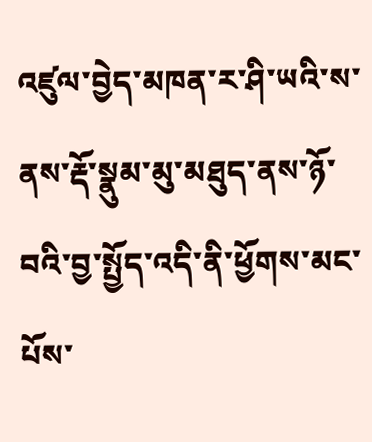འཛུལ་བྱེད་མཁན་ར་ཤི་ཡའི་ས་ནས་རྡོ་སྣུམ་མུ་མཐུད་ནས་ཉོ་བའི་བྱ་སྤྱོད་འདི་ནི་ཕྱོགས་མང་པོས་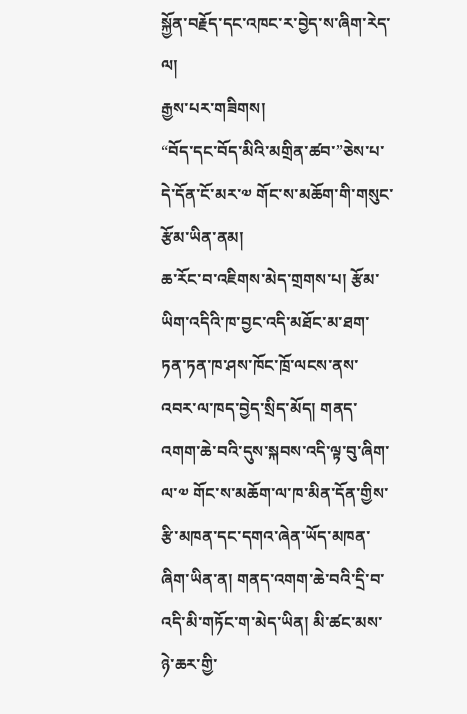སྐྱོན་བརྗོད་དང་འཁང་ར་བྱེད་ས་ཞིག་རེད་ལ།
རྒྱས་པར་གཟིགས།
“བོད་དང་བོད་མིའི་མགྲིན་ཚབ་”ཅེས་པ་དེ་དོན་ངོ་མར་༧ གོང་ས་མཆོག་གི་གསུང་རྩོམ་ཡིན་ནམ།
ཆ་རོང་བ་འཇིགས་མེད་གྲགས་པ། རྩོམ་ཡིག་འདིའི་ཁ་བྱང་འདི་མཐོང་མ་ཐག་ཏན་ཏན་ཁ་ཤས་ཁོང་ཁྲོ་ལངས་ནས་འབར་ལ་ཁད་བྱེད་སྲིད་མོད། གནད་འགག་ཆེ་བའི་དུས་སྐབས་འདི་ལྟ་བུ་ཞིག་ལ་༧ གོང་ས་མཆོག་ལ་ཁ་མིན་དོན་གྱིས་རྩི་མཁན་དང་དགའ་ཞེན་ཡོད་མཁན་ཞིག་ཡིན་ན། གནད་འགག་ཆེ་བའི་དྲི་བ་འདི་མི་གཏོང་ག་མེད་ཡིན། མི་ཚང་མས་ཉེ་ཆར་གྱི་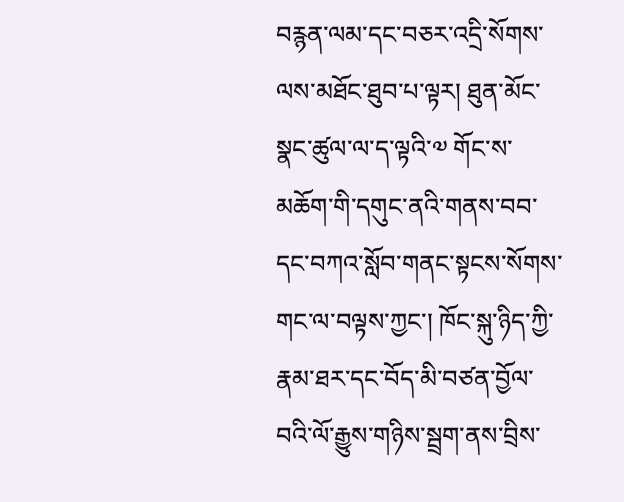བརྙན་ལམ་དང་བཅར་འདྲི་སོགས་ལས་མཐོང་ཐུབ་པ་ལྟར། ཐུན་མོང་སྣང་ཚུལ་ལ་ད་ལྟའི་༧ གོང་ས་མཆོག་གི་དགུང་ནའི་གནས་བབ་དང་བཀའ་སློབ་གནང་སྟངས་སོགས་གང་ལ་བལྟས་ཀྱང་། ཁོང་སྐུ་ཉིད་ཀྱི་རྣམ་ཐར་དང་བོད་མི་བཙན་བྱོལ་བའི་ལོ་རྒྱུས་གཉིས་སྦྲག་ནས་བྲིས་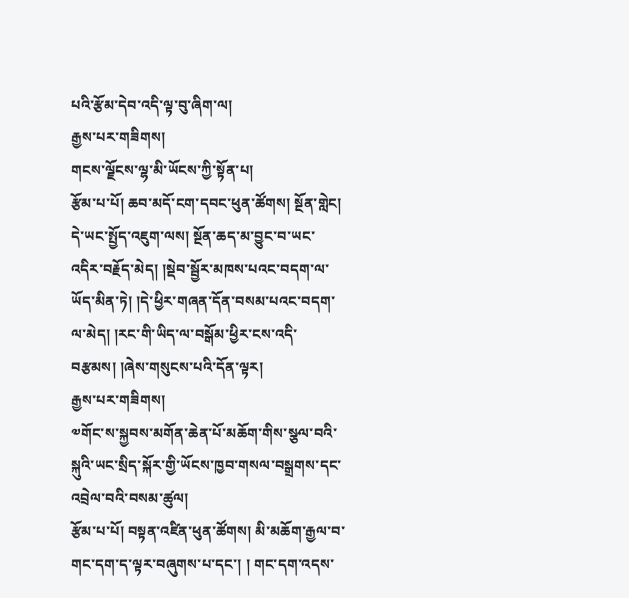པའི་རྩོམ་དེབ་འདི་ལྟ་བུ་ཞིག་ལ།
རྒྱས་པར་གཟིགས།
གངས་ལྗོངས་ལྷ་མི་ཡོངས་ཀྱི་སྟོན་པ།
རྩོམ་པ་པོ། ཆབ་མདོ་ངག་དབང་ཕུན་ཚོགས། སྔོན་གླེང། དེ་ཡང་སྤྱོད་འཇུག་ལས། སྔོན་ཆད་མ་བྱུང་བ་ཡང་འདིར་བརྗོད་མེད། །སྡེབ་སྦྱོར་མཁས་པའང་བདག་ལ་ཡོད་མིན་ཏེ། །དེ་ཕྱིར་གཞན་དོན་བསམ་པའང་བདག་ལ་མེད། །རང་གི་ཡིད་ལ་བསྒོམ་ཕྱིར་ངས་འདི་བརྩམས། །ཞེས་གསུངས་པའི་དོན་ལྟར།
རྒྱས་པར་གཟིགས།
༧གོང་ས་སྐྱབས་མགོན་ཆེན་པོ་མཆོག་གིས་སྩལ་བའི་སྐུའི་ཡང་སྲིད་སྐོར་གྱི་ཡོངས་ཁྱབ་གསལ་བསྒྲགས་དང་འབྲེལ་བའི་བསམ་ཚུལ།
རྩོམ་པ་པོ། བསྟན་འཛིན་ཕུན་ཚོགས། མི་མཆོག་རྒྱལ་བ་གང་དག་ད་ལྟར་བཞུགས་པ་དང་། ། གང་དག་འདས་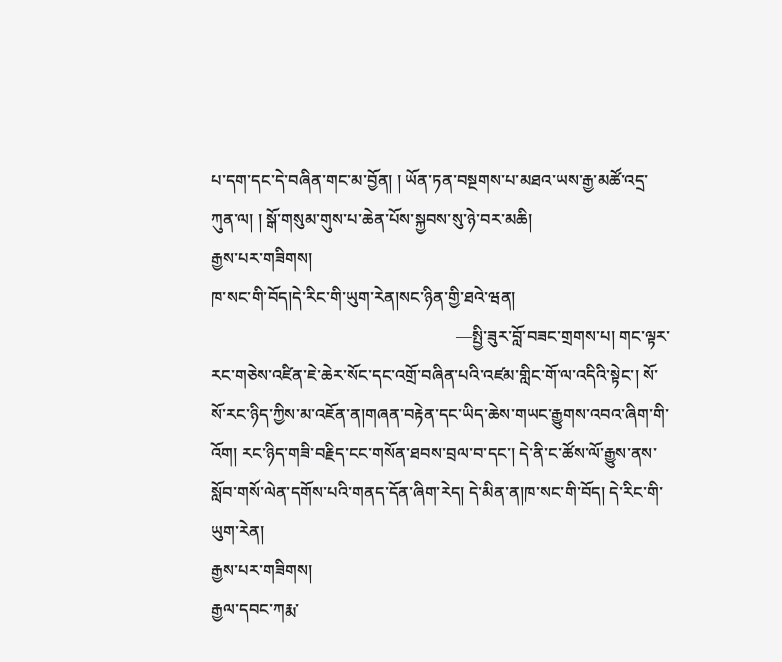པ་དག་དང་དེ་བཞིན་གང་མ་བྱོན། ། ཡོན་ཏན་བསྔགས་པ་མཐའ་ཡས་རྒྱ་མཚོ་འདྲ་ཀུན་ལ། ། སྒོ་གསུམ་གུས་པ་ཆེན་པོས་སྐྱབས་སུ་ཉེ་བར་མཆི།
རྒྱས་པར་གཟིགས།
ཁ་སང་གི་བོད།དེ་རིང་གི་ཡུག་རེན།སང་ཉིན་གྱི་ཐའེ་ཝན།
                                                           —སྤྱི་ཟུར་བློ་བཟང་གྲགས་པ། གང་ལྟར་རང་གཅེས་འཛིན་ཇེ་ཆེར་སོང་དང་འགྲོ་བཞིན་པའི་འཛམ་གླིང་གོ་ལ་འདིའི་སྟེང་། སོ་སོ་རང་ཉིད་ཀྱིས་མ་འཇོན་ན།གཞན་བརྟེན་དང་ཡིད་ཆེས་གཡང་རྒྱུགས་འབའ་ཞིག་གི་འོག། རང་ཉིད་གཟི་བརྗིད་ངང་གསོན་ཐབས་བྲལ་བ་དང་། དེ་ནི་ང་ཚོས་ལོ་རྒྱུས་ནས་སློབ་གསོ་ལེན་དགོས་པའི་གནད་དོན་ཞིག་རེད། དེ་མིན་ན།ཁ་སང་གི་བོད། དེ་རིང་གི་ཡུག་རེན།
རྒྱས་པར་གཟིགས།
རྒྱལ་དབང་ཀརྨ་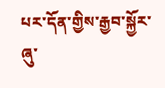པར་དོན་གྱིས་རྒྱབ་སྐྱོར་ཞུ་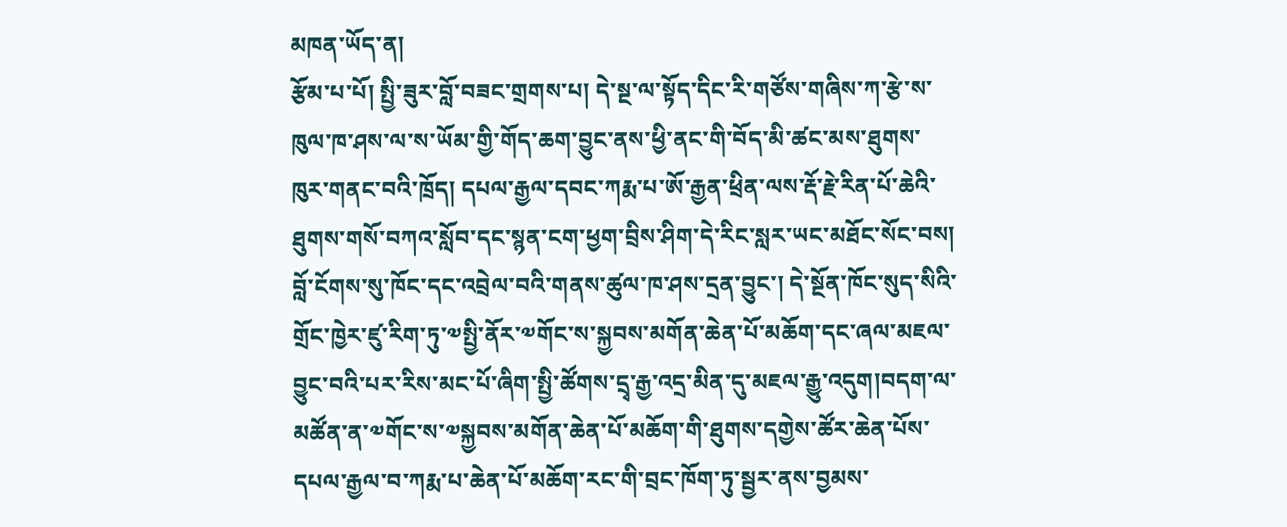མཁན་ཡོད་ན།
རྩོམ་པ་པོ། སྤྱི་ཟུར་བློ་བཟང་གྲགས་པ། དེ་སྔ་ལ་སྟོད་དིང་རི་གཙོས་གཞིས་ཀ་རྩེ་ས་ཁུལ་ཁ་ཤས་ལ་ས་ཡོམ་གྱི་གོད་ཆག་བྱུང་ནས་ཕྱི་ནང་གི་བོད་མི་ཚང་མས་ཐུགས་ཁུར་གནང་བའི་ཁྲོད། དཔལ་རྒྱལ་དབང་ཀརྨ་པ་ཨོ་རྒྱན་ཕྲིན་ལས་རྡོ་རྗེ་རིན་པོ་ཆེའི་ཐུགས་གསོ་བཀའ་སློབ་དང་སྙན་ངག་ཕྱག་བྲིས་ཤིག་དེ་རིང་སླར་ཡང་མཐོང་སོང་བས། བློ་ངོགས་སུ་ཁོང་དང་འབྲེལ་བའི་གནས་ཚུལ་ཁ་ཤས་དྲན་བྱུང་། དེ་སྔོན་ཁོང་སུད་སིའི་གྲོང་ཁྱེར་ཛུ་རིག་ཏུ་༧སྤྱི་ནོར་༧གོང་ས་སྐྱབས་མགོན་ཆེན་པོ་མཆོག་དང་ཞལ་མཇལ་བྱུང་བའི་པར་རིས་མང་པོ་ཞིག་སྤྱི་ཚོགས་དྲྭ་རྒྱ་འདྲ་མིན་དུ་མཇལ་རྒྱུ་འདུག།བདག་ལ་མཚོན་ན་༧གོང་ས་༧སྐྱབས་མགོན་ཆེན་པོ་མཆོག་གི་ཐུགས་དགྱེས་ཚོར་ཆེན་པོས་དཔལ་རྒྱལ་བ་ཀརྨ་པ་ཆེན་པོ་མཆོག་རང་གི་བྲང་ཁོག་ཏུ་སྦྱར་ནས་བྱམས་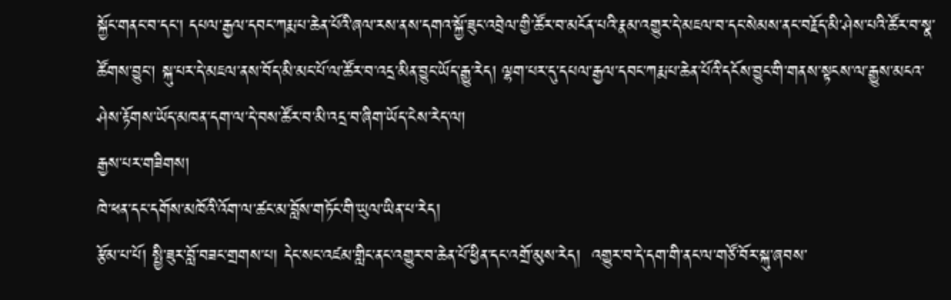སྐྱོང་གནང་བ་དང་། དཔལ་རྒྱལ་དབང་ཀརྨ་པ་ཆེན་པོའི་ཞལ་རས་ནས་དགའ་སྐྱོ་ཟུང་འབྲེལ་གྱི་ཚོར་བ་མངོན་པའི་རྣམ་འགྱུར་དེ་མཇལ་བ་དང་སེམས་ནང་བརྗོད་མི་ཤེས་པའི་ཚོར་བ་སྣ་ཚོགས་བྱུང་། སྐུ་པར་དེ་མཇལ་ནས་བོད་མི་མང་པོ་ལ་ཚོར་བ་འདྲ་མིན་བྱུང་ཡོད་རྒྱུ་རེད། ལྷག་པར་དུ་དཔལ་རྒྱལ་དབང་ཀརྨ་པ་ཆེན་པོའི་དངོས་བྱུང་གི་གནས་སྟངས་ལ་རྒྱུས་མངའ་ཤེས་རྟོགས་ཡོད་མཁན་དག་ལ་དེ་བས་ཚོར་བ་མི་འདྲ་བ་ཞིག་ཡོད་ངེས་རེད་ལ།
རྒྱས་པར་གཟིགས།
ཁེ་ཕན་དང་དགོས་མཁོའི་འོག་ལ་ཚང་མ་བློས་གཏོང་གི་ཡུལ་ཡིན་པ་རེད།
རྩོམ་པ་པོ། སྤྱི་ཟུར་བློ་བཟང་གྲགས་པ། དེང་སང་འཛམ་གླིང་ནང་འགྱུར་བ་ཆེན་པོ་ཕྱིན་དང་འགྲོ་མུས་རེད།  འགྱུར་བ་དེ་དག་གི་ནང་ལ་གཙོ་བོར་སྐུ་ཞབས་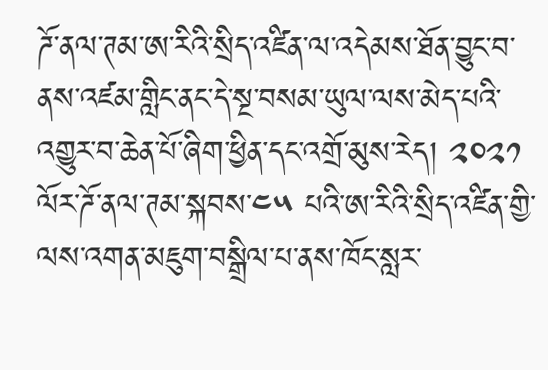ཌོ་ནལ་ཊམ་ཨ་རིའི་སྲིད་འཛིན་ལ་འདེམས་ཐོན་བྱུང་བ་ནས་འཛམ་གླིང་ནང་དེ་སྔ་བསམ་ཡུལ་ལས་མེད་པའི་འགྱུར་བ་ཆེན་པོ་ཞིག་ཕྱིན་དང་འགྲོ་མུས་རེད། ༢༠༢༡ ལོར་ཌོ་ནལ་ཊམ་སྐབས་༤༥ པའི་ཨ་རིའི་སྲིད་འཛིན་གྱི་ལས་འགན་མཇུག་བསྒྲིལ་པ་ནས་ཁོང་སླར་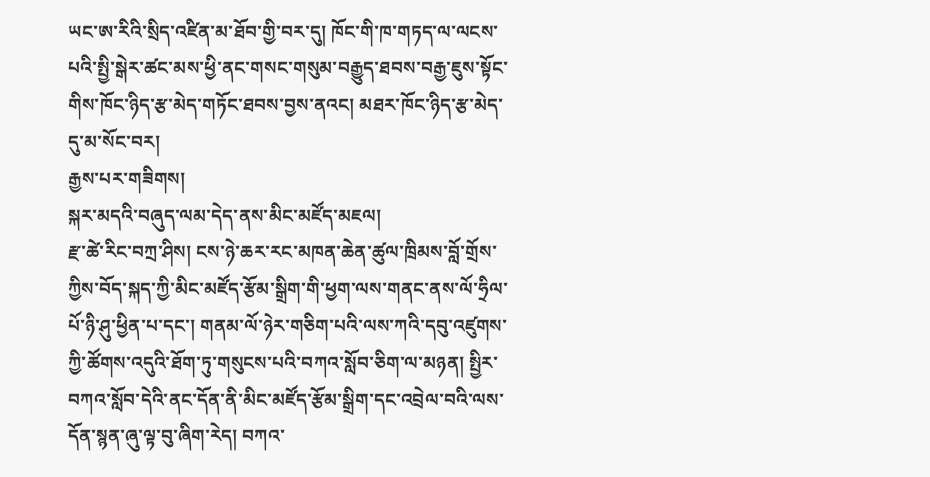ཡང་ཨ་རིའི་སྲིད་འཛིན་མ་ཐོབ་གྱི་བར་དུ། ཁོང་གི་ཁ་གཏད་ལ་ལངས་པའི་སྤྱི་སྒེར་ཚང་མས་ཕྱི་ནང་གསང་གསུམ་བརྒྱུད་ཐབས་བརྒྱ་ཇུས་སྟོང་གིས་ཁོང་ཉིད་རྩ་མེད་གཏོང་ཐབས་བྱས་ནའང། མཐར་ཁོང་ཉིད་རྩ་མེད་དུ་མ་སོང་བར།
རྒྱས་པར་གཟིགས།
སྐར་མདའི་བཞུད་ལམ་དེད་ནས་མིང་མཛོད་མཇལ།
རྫ་ཚེ་རིང་བཀྲ་ཤིས། ངས་ཉེ་ཆར་རང་མཁན་ཆེན་ཚུལ་ཁྲིམས་བློ་གྲོས་ཀྱིས་བོད་སྐད་ཀྱི་མིང་མཛོད་རྩོམ་སྒྲིག་གི་ཕྱག་ལས་གནང་ནས་ལོ་ཧྲིལ་པོ་ཉི་ཤུ་ཕྱིན་པ་དང་། གནམ་ལོ་ཉེར་གཅིག་པའི་ལས་ཀའི་དབུ་འཛུགས་ཀྱི་ཚོགས་འདུའི་ཐོག་ཏུ་གསུངས་པའི་བཀའ་སློབ་ཅིག་ལ་མཉན། སྤྱིར་བཀའ་སློབ་དེའི་ནང་དོན་ནི་མིང་མཛོད་རྩོམ་སྒྲིག་དང་འབྲེལ་བའི་ལས་དོན་སྙན་ཞུ་ལྟ་བུ་ཞིག་རེད། བཀའ་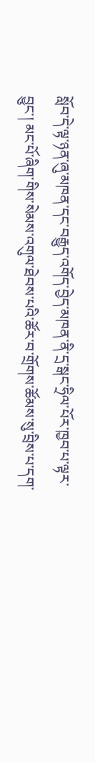སློབ་དེ་ལྟ་ཉན་ཞུ་མཁན་དང་བརྒྱུད་འགོད་བྱེད་མཁན་ནི་དྲ་སྒང་ཧྲིལ་པོར་ཁྱབ་པ་ལྟར་བྱུང་། མང་པོ་ཞིག་གིས་སེམས་འགུལ་ཐེབས་པའི་ཚོར་བ་གྲོགས་ཚོམས་སུ་བྲིས་པ་དག་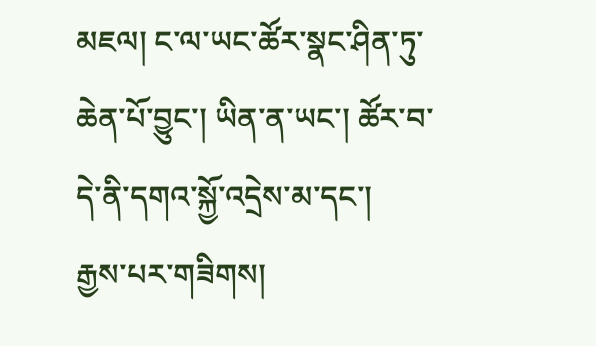མཇལ། ང་ལ་ཡང་ཚོར་སྣང་ཤིན་ཏུ་ཆེན་པོ་བྱུང་། ཡིན་ན་ཡང་། ཚོར་བ་དེ་ནི་དགའ་སྐྱོ་འདྲེས་མ་དང་།
རྒྱས་པར་གཟིགས།